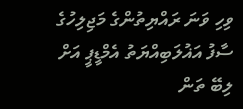ވިހި ވަނަ ރައްޔިތުންގެ މަޖިލިހުގެ ސާފު އަޣުލަބިއްޔަތު އެމްޑީޕީ އަށް ލިބޭ ތަން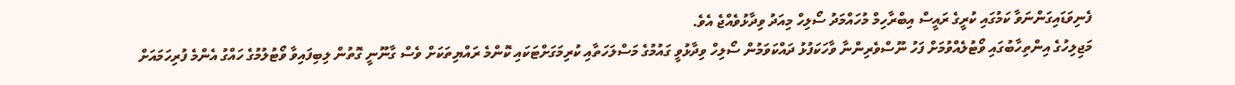ފެނިވަޑައިގަންނަވާ ކަމުގައި ކުރީގެ ރައީސް އިބްރާހިމް މުހައްމަދު ސޯލިހް މިއަދު ވިދާޅުވެއްޖެ އެވެ.
މަޖިލިހުގެ އިންތިހާބުގައި ވޯޓުލެއްވުމަށް ފަހު ނޫސްވެރިންނާ ވާހަކަފުޅު ދައްކަވަމުން ސޯލިހް ވިދާޅުވީ ގައުމުގެ މަސްލަހަތާއި ކުރިމަގަށްޓަކައި ކޮންމެ ރައްޔިތަކަށް ވެސް ގާނޫނީ ގޮތުން ލިބިފައިވާ ވޯޓުލުމުގެ ހައްގު އެންމެ ފުރިހަމައަށް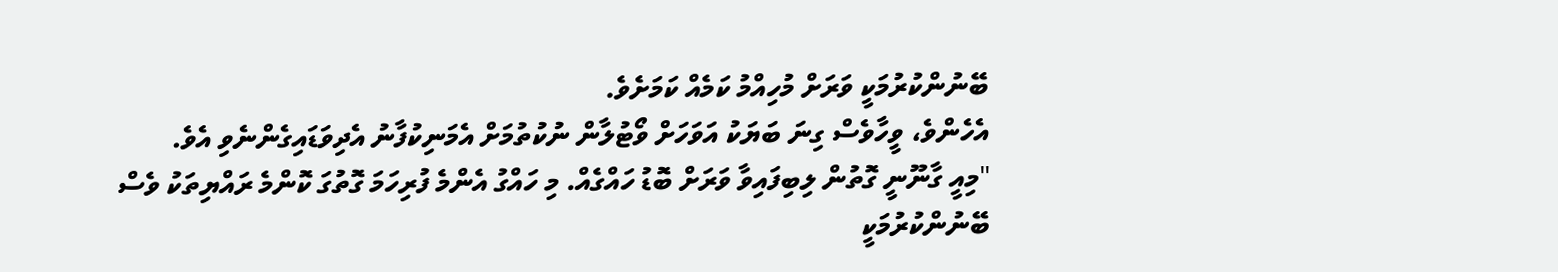ބޭނުންކުރުމަކީ ވަރަށް މުހިއްމު ކަމެއް ކަމަށެވެ.
އެހެންވެ، ވީހާވެސް ގިނަ ބަޔަކު އަވަހަށް ވޯޓުލާން ނުކުތުމަށް އެމަނިކުފާނު އެދިވަޑައިގެންނެވި އެވެ.
"މިއީ ގާނޫނީ ގޮތުން ލިބިފައިވާ ވަރަށް ބޮޑު ހައްގެއް. މި ހައްގު އެންމެ ފުރިހަމަ ގޮތުގަ ކޮންމެ ރައްޔިތަކު ވެސް ބޭނުންކުރުމަކީ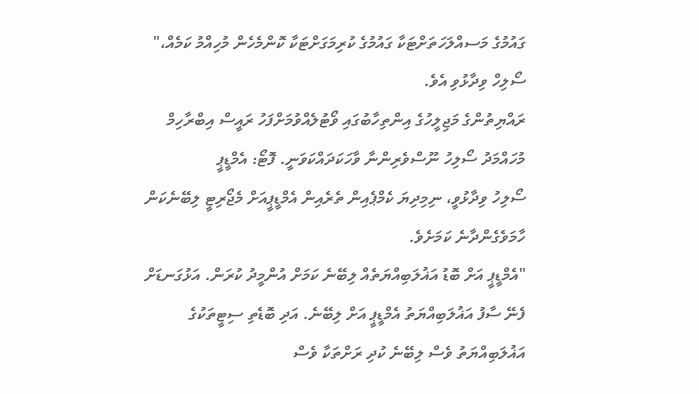ގައުމުގެ މަސއްލަހަތަށްޓަކާ ގައުމުގެ ކުރިމަގަށްޓަކާ ކޮންމެހެން މުހިއްމު ކަމެއް،" ސޯލިހް ވިދާޅުވި އެވެ.
ރައްޔިތުންގެ މަޖިލީހުގެ އިންތިހާބުގައި ވޯޓުލެއްވުމަށްފަހު ރައީސް އިބްރާހިމް މުހައްމަދު ސޯލިހު ނޫސްވެރިންނާ ވާހަކަދައްކަވަނީ. ފޮޓޯ: އެމްޑީޕީ
ސޯލިހު ވިދާޅުވީ، ނިމިދިޔަ ކެމްޕެއިން ތެރެއިން އެމްޑީޕީއަށް މެޖޯރިޓީ ލިބޭނެކަން ހާމަވެގެންދާނެ ކަމަށެވެ.
"އެމްޑީޕީ އަށް ބޮޑު އަޣުލަބިއްޔަތެއް ލިބޭނެ ކަމަށް އުންމީދު ކުރަން. އަޅުގަނޑަށް ފެނޭ ސާފު އަޣުލަބިއްޔަތު އެމްޑީޕީ އަށް ލިބޭނެ. އަދި ބޮޑެތި ސިޓީތަކުގެ އަޣުލަބިއްޔަތު ވެސް ލިބޭނެ ކުދި ރަށްތަކާ ވެސް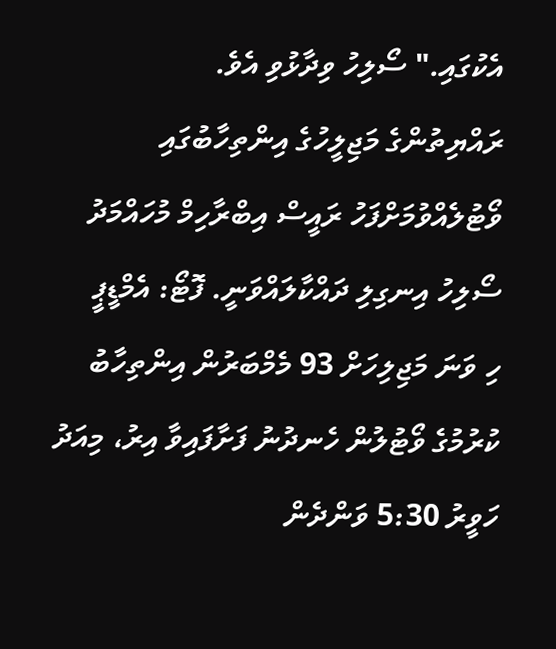އެކުގައި." ސޯލިހު ވިދާޅުވި އެވެ.
ރައްޔިތުންގެ މަޖިލީހުގެ އިންތިހާބުގައި ވޯޓުލެއްވުމަށްފަހު ރައީސް އިބްރާހިމް މުހައްމަދު ސޯލިހު އިނގިލި ދައްކާލައްވަނީ. ފޮޓޯ: އެމްޑީޕީ
ހި ވަނަ މަޖިލިހަށް 93 މެމްބަރުން އިންތިހާބު ކުރުމުގެ ވޯޓުލުން ހެނދުނު ފަށާފައިވާ އިރު، މިއަދު ހަވީރު 5:30 ވަންދެން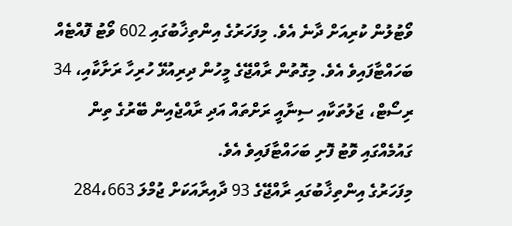ވޯޓުލުން ކުރިއަށް ދާނެ އެވެ. މިފަހަރުގެ އިންތިޚާބުގައި 602 ވޯޓު ފޮއްޓެއް ބަހައްޓާފައިވެ އެވެ. މިގޮތުން ރާއްޖޭގެ މީހުން ދިރިއުޅޭ ހުރިހާ ރަށާކާއި، 34 ރިސޯޓް، ޖަލުތަކާއި ސިނާއީ ރަށްތައް އަދި ރާއްޖެއިން ބޭރުގެ ތިން ގައުމެއްގައި ވޮޓު ފޮށި ބަހައްޓާފައިވެ އެވެ.
މިފަހަރުގެ އިންތިޚާބުގައި ރާއްޖޭގެ 93 ދާއިރާއަކަށް ޖުމްލަ 284،663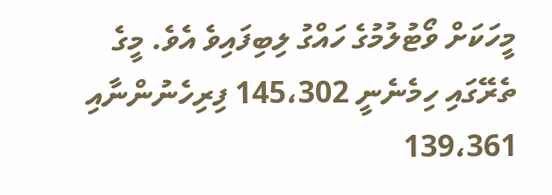މީހަކަށް ވޯޓުލުމުގެ ހައްގު ލިބިފައިވެ އެވެ. މީގެ ތެރޭގައި ހިމެނެނީ 145،302 ފިރިހެނުންނާއި 139،361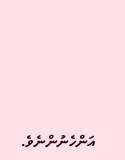އަންހެނުންނެވެ.